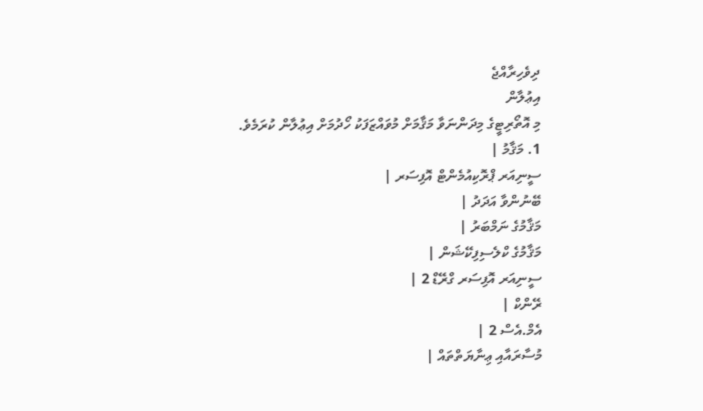ދިވެހިރާއްޖެ
އިޢުލާން
މި އޮތޯރިޓީގެ މިދަންނަވާ މަޤާމަށް މުވައްޒަފަކު ހޯދުމަށް އިޢުލާން ކުރަމެވެ.
1. މަޤާމު |
ސީނިއަރ ޕްރޮކިއުމެންޓް އޮފިސަރ |
ބޭނުންވާ އަދަދު |
މަޤާމުގެ ނަމްބަރު |
މަޤާމުގެ ކްލެސިފިކޭޝަން |
ސީނިއަރ އޮފިސަރ ގްރޭޑް 2 |
ރޭންކް |
އެމް.އެސް 2 |
މުސާރައާއި ޢިނާޔަތްތައް |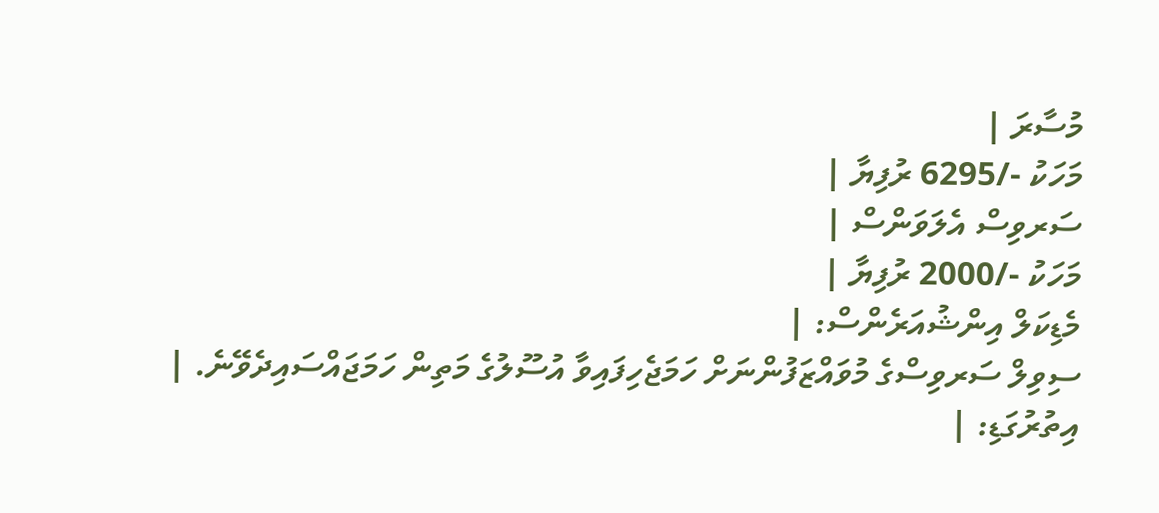މުސާރަ |
މަހަކު -/6295 ރުފިޔާ |
ސަރވިސް އެލަވަންސް |
މަހަކު -/2000 ރުފިޔާ |
މެޑިކަލް އިންޝުއަރެންސް: |
ސިވިލް ސަރވިސްގެ މުވައްޒަފުންނަށް ހަމަޖެހިފައިވާ އުސޫލުގެ މަތިން ހަމަޖައްސައިދެވޭނެ. |
އިތުރުގަޑި: |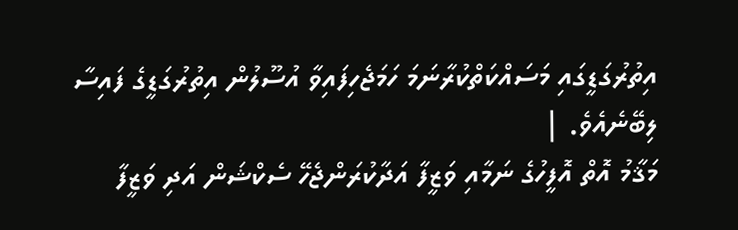އިތުރުގަޑީގައި މަސައްކަތްކުރާނަމަ ހަމަޖެހިފައިވާ އުސޫލުން އިތުރުގަޑީގެ ފައިސާ ލިބޭނެއެވެ. |
މަޤާމު އޮތް އޮފީހުގެ ނަމާއި ވަޒީފާ އަދާކުރަންޖެހޭ ސެކްޝަން އަދި ވަޒީފާ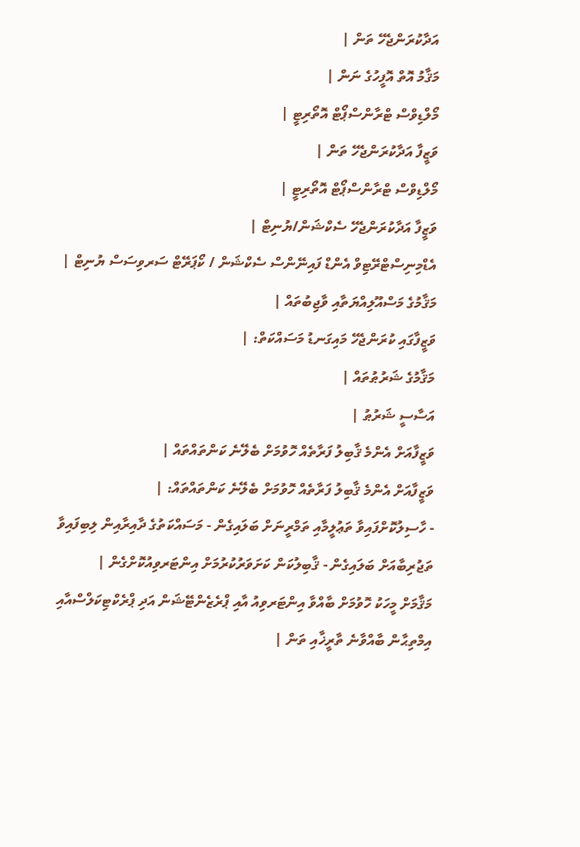އަދާކުރަންޖެހޭ ތަން |
މަޤާމު އޮތް އޮފީހުގެ ނަން |
މޯލްޑިވްސް ޓްރާންސްޕޯޓް އޮތޯރިޓީ |
ވަޒީފާ އަދާކުރަންޖެހޭ ތަން |
މޯލްޑިވްސް ޓްރާންސްޕޯޓް އޮތޯރިޓީ |
ވަޒީފާ އަދާކުރަންޖެހޭ ސެކްޝަން/ޔުނިޓް |
އެޑްމިނިސްޓްރޭޓިވް އެންޑް ފައިނޭންސް ސެކްޝަން / ކޯޕަރޭޓް ސަރވިސަސް ޔުނިޓް |
މަޤާމުގެ މަސްއޫލިއްޔަތާއި ވާޖިބުތައް |
ވަޒީފާގައި ކުރަންޖެހޭ މައިގަނޑު މަސައްކަތް: |
މަޤާމުގެ ޝަރުޠުތައް |
އަސާސީ ޝަރުޠު |
ވަޒީފާއަށް އެންމެ ޤާބިލު ފަރާތެއް ހޮވުމަށް ބެލޭނެ ކަންތައްތައް |
ވަޒީފާއަށް އެންމެ ޤާބިލު ފަރާތެއް ހޮވުމަށް ބެލޭނެ ކަންތައްތައް: |
- ހާސިލުކޮށްފައިވާ ތަޢުލީމާއި ތަމްރީނަށް ބަލައިގެން - މަސައްކަތުގެ ދާއިރާއިން ލިބިފައިވާ ތަޖުރިބާއަށް ބަލައިގެން - ޤާބިލުކަން ކަށަވަރުކުރުމަށް އިންޓަރވިއުކޮށްގެން |
މަޤާމަށް މީހަކު ހޮވުމަށް ބާއްވާ އިންޓަރވިއު އާއި ޕްރެޒެންޓޭޝަން އަދި ޕްރެކްޓިކަލްސްއާއި އިމްތިޙާން ބާއްވާނެ ތާރީޚާއި ތަން |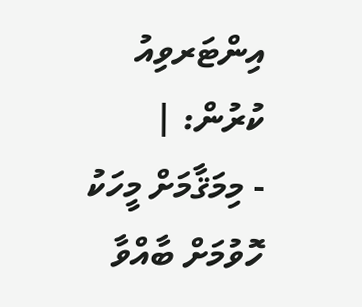އިންޓަރވިއު ކުރުން: |
- މިމަޤާމަށް މީހަކު ހޮވުމަށް ބާއްވާ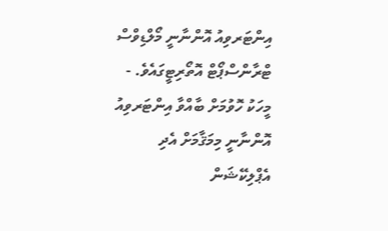އިންޓަރވިއު އޮންނާނީ މޯލްޑިވްސް ޓްރާންސްޕޯޓް އޮތޯރިޓީގައެވެ. - މީހަކު ހޮވުމަށް ބާއްވާ އިންޓަރވިއު އޮންނާނީ މިމަޤާމަށް އެދި އެޕްލިކޭޝަން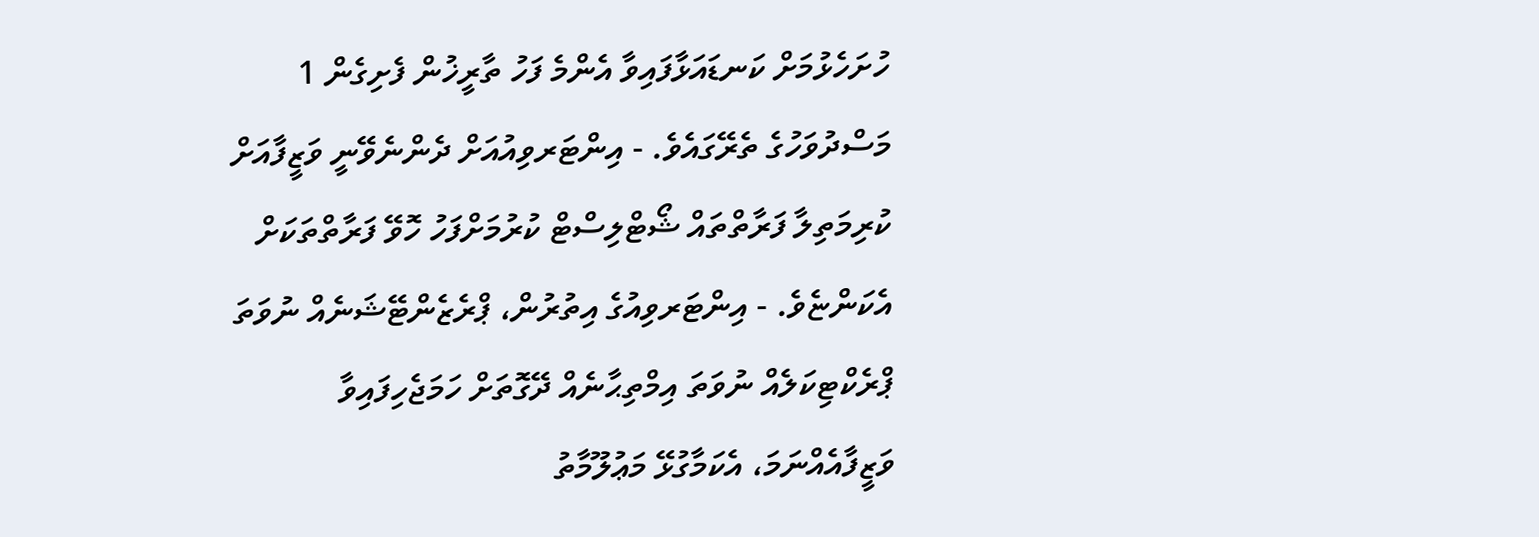ހުށަހެޅުމަށް ކަނޑައަޅާފައިވާ އެންމެ ފަހު ތާރީޚުން ފެށިގެން 1 މަސްދުވަހުގެ ތެރޭގައެވެ. - އިންޓަރވިއުއަށް ދެންނެވޭނީ ވަޒީފާއަށް ކުރިމަތިލާ ފަރާތްތައް ޝޯޓްލިސްޓް ކުރުމަށްފަހު ހޮވޭ ފަރާތްތަކަށް އެކަންޏެވެ. - އިންޓަރވިއުގެ އިތުރުން، ޕްރެޒެންޓޭޝަނެއް ނުވަތަ ޕްރެކްޓިކަލެއް ނުވަތަ އިމްތިޙާނެއް ދޭގޮތަށް ހަމަޖެހިފައިވާ ވަޒީފާއެއްނަމަ، އެކަމާގުޅޭ މަޢުލޫމާތު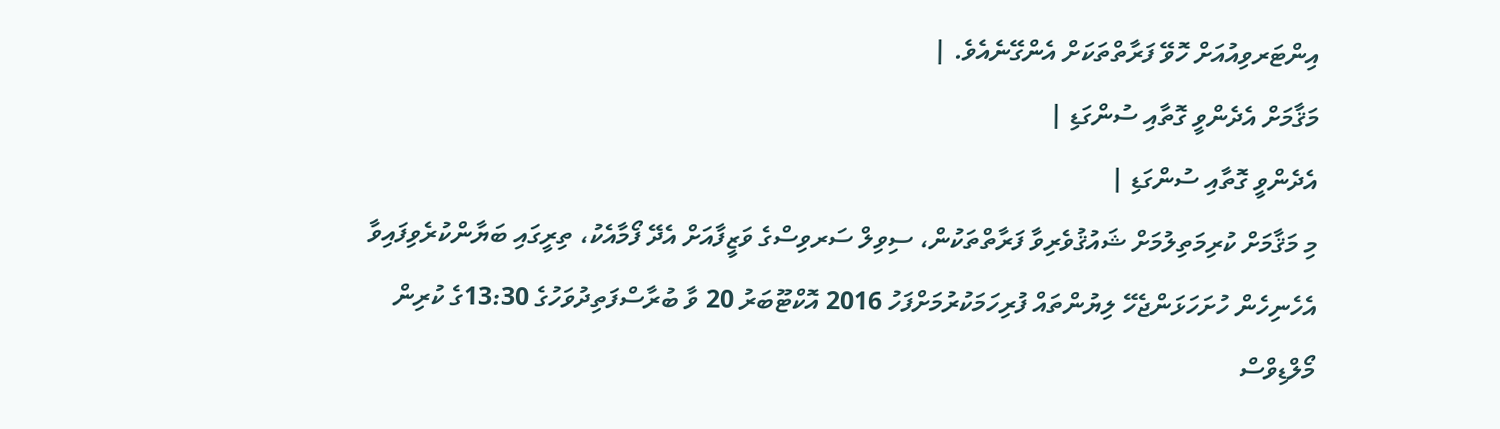އިންޓަރވިއުއަށް ހޮވޭ ފަރާތްތަކަށް އެންގޭނެއެވެ. |
މަޤާމަށް އެދެންވީ ގޮތާއި ސުންގަޑި |
އެދެންވީ ގޮތާއި ސުންގަޑި |
މި މަޤާމަށް ކުރިމަތިލުމަށް ޝައުޤުވެރިވާ ފަރާތްތަކުން، ސިވިލް ސަރވިސްގެ ވަޒީފާއަށް އެދޭ ފޯމާއެކު، ތިރީގައި ބަޔާންކުރެވިފައިވާ އެހެނިހެން ހުށަހަޅަންޖެހޭ ލިޔުންތައް ފުރިހަމަކުރުމަށްފަހު 2016 އޮކްޓޫބަރު 20 ވާ ބުރާސްފަތިދުވަހުގެ 13:30ގެ ކުރިން މޯލްޑިވްސް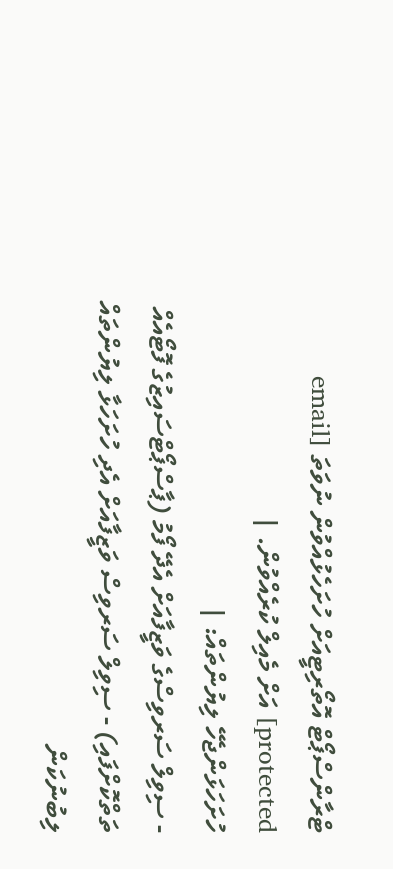ޓްރާންސްޕޯޓް އޮތޯރިޓީއަށް ހުށަހެޅުއްވުން ނުވަތަ [email protected] އަށް މެއިލް ކުރެއްވުން. |
ހުށަހަޅަންޖެހޭ ލިޔުންތައް: |
- ސިވިލް ސަރވިސްގެ ވަޒީފާއަށް އެދޭ ފޯމު (ޕާސްޕޯޓްސައިޒުގެ ފޮޓޯއެއް ތަތްކޮށްފައި) - ސިވިލް ސަރވިސް ވަޒީފާއަށް އެދި ހުށަހަޅާ ލިޔުންތައް ލިބުނުކަން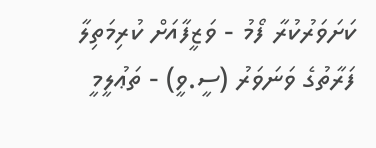ކަށަވަރުކުރާ ފޯމު - ވަޒީފާއަށް ކުރިމަތިލާ ފަރާތުގެ ވަނަވަރު (ސީ.ވީ) - ތަޢުލީމީ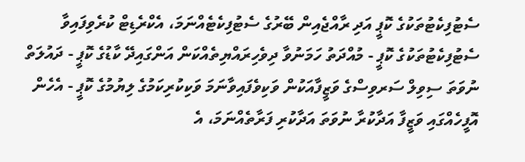ސެޓުފިކެޓުތަކުގެ ކޮޕީ އަދި ރާއްޖެއިން ބޭރުގެ ސެޓުފިކެޓެއްނަމަ، އެކްރެޑިޓް ކުރެވިފައިވާ ސެޓުފިކެޓުތަކުގެ ކޮޕީ - މުއްދަތު ހަމަނުވާ ދިވެހިރައްޔިތެއްކަން އަންގައިދޭ ކާޑުގެ ކޮޕީ - ދައުލަތް ނުވަތަ ސިވިލް ސަރވިސްގެ ވަޒީފާއަކުން ވަކިވެފައިވާނަމަ ވަކިކުރިކަމުގެ ލިޔުމުގެ ކޮޕީ - އެހެން އޮފީހެއްގައި ވަޒީފާ އަދާކުރާ ނުވަތަ އަދާކުރި ފަރާތެއްނަމަ، އެ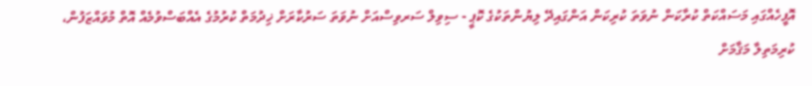އޮފީހެއްގައި މަސައްކަތް ކުރާކަން ނުވަތަ ކުރިކަން އަންގައިދޭ ލިޔުންތަކުގެ ކޮޕީ - ސިވިލް ސަރވިސްއަށް ނުވަތަ ސަރުކާރަށް ޚިދުމަތް ކުރުމުގެ އެއްބަސްވުމެއް އޮތް މުވައްޒަފުން، ކުރިމަތިލާ މަޤާމަށް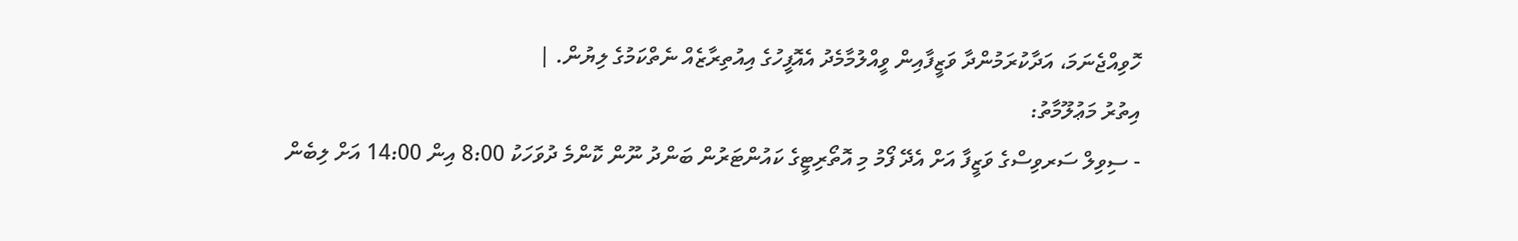ހޮވިއްޖެނަމަ، އަދާކުރަމުންދާ ވަޒީފާއިން ވީއްލުމާމެދު އެއޮފީހުގެ އިއުތިރާޒެއް ނެތްކަމުގެ ލިޔުން. |
އިތުރު މަޢުލޫމާތު:
- ސިވިލް ސަރވިސްގެ ވަޒީފާ އަށް އެދޭ ފޯމު މި އޮތޯރިޓީގެ ކައުންޓަރުން ބަންދު ނޫން ކޮންމެ ދުވަހަކު 8:00 އިން 14:00 އަށް ލިބެން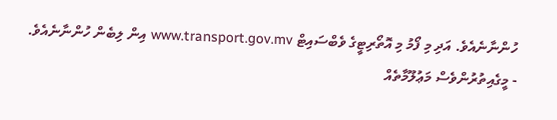ހުންނާނެއެވެ. އަދި މި ފޯމު މި އޮތޯރިޓީގެ ވެބްސައިޓް www.transport.gov.mv އިން ލިބެން ހުންނާނެއެވެ.
- މީގެއިތުރުންވެސް މަޢުލޫމާތެއް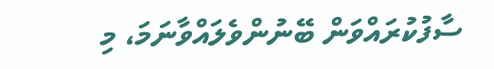ސާފުކުރައްވަން ބޭނުންވެލައްވާނަމަ، މި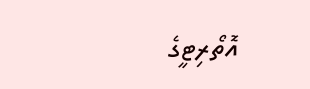އޮތޯރިޓީގެ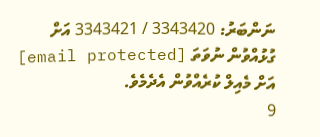ނަންބަރު: 3343420 / 3343421 އަށް ގުޅުއްވުން ނުވަތަ [email protected] އަށް މެއިލް ކުރެއްވުން އެދެމެވެ.
9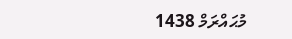މުޙައްރަމް 1438